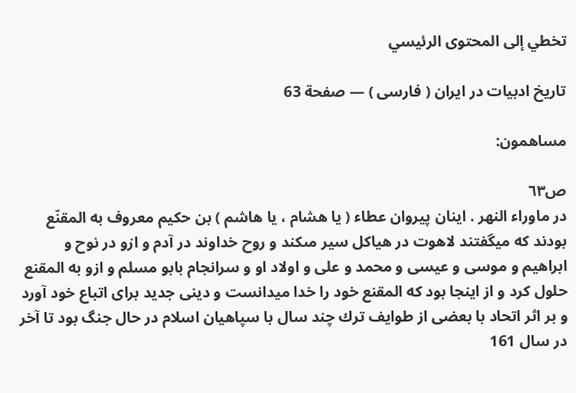تخطي إلى المحتوى الرئيسي

تاريخ ادبيات در ايران ( فارسى ) — صفحة 63

مساهمون:

ص٦٣
در ماوراء النهر . اينان پيروان عطاء ( يا هشام ، يا هاشم ) بن حكيم معروف به المقنّع بودند كه ميگفتند لاهوت در هياكل سير مىكند و روح خداوند در آدم و ازو در نوح و ابراهيم و موسى و عيسى و محمد و على و اولاد او و سرانجام بابو مسلم و ازو به المقنع حلول كرد و از اينجا بود كه المقنع خود را خدا ميدانست و دينى جديد براى اتباع خود آورد و بر اثر اتحاد با بعضى از طوايف ترك چند سال با سپاهيان اسلام در حال جنگ بود تا آخر در سال 161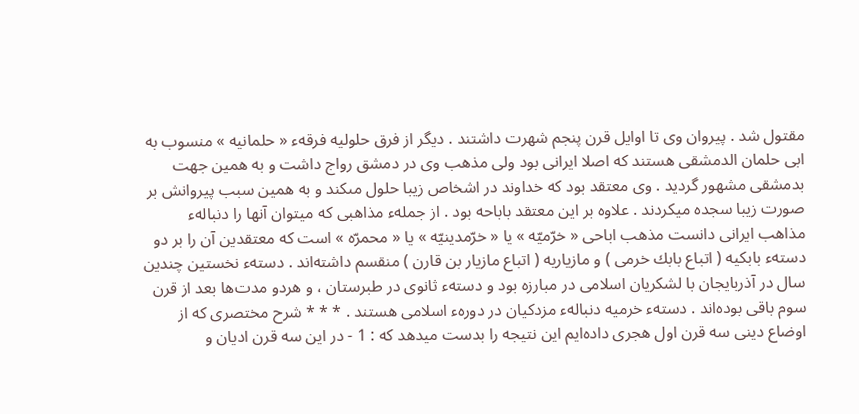مقتول شد . پيروان وى تا اوايل قرن پنجم شهرت داشتند . ديگر از فرق حلوليه فرقهء « حلمانيه » منسوب به ابى حلمان الدمشقى هستند كه اصلا ايرانى بود ولى مذهب وى در دمشق رواج داشت و به همين جهت بدمشقى مشهور گرديد . وى معتقد بود كه خداوند در اشخاص زيبا حلول مىكند و به همين سبب پيروانش بر صورت زيبا سجده ميكردند . علاوه بر اين معتقد باباحه بود . از جملهء مذاهبى كه ميتوان آنها را دنبالهء مذاهب ايرانى دانست مذهب اباحى « خرّميّه » يا « خرّمدينيّه » يا « محمرّه » است كه معتقدين آن را بر دو دستهء بابكيه ( اتباع بابك خرمى ) و مازياريه ( اتباع مازيار بن قارن ) منقسم داشته‌اند . دستهء نخستين چندين سال در آذربايجان با لشكريان اسلامى در مبارزه بود و دستهء ثانوى در طبرستان ، و هردو مدت‌ها بعد از قرن سوم باقى بوده‌اند . دستهء خرميه دنبالهء مزدكيان در دورهء اسلامى هستند . * * * شرح مختصرى كه از اوضاع دينى سه قرن اول هجرى داده‌ايم اين نتيجه را بدست ميدهد كه : 1 - در اين سه قرن اديان و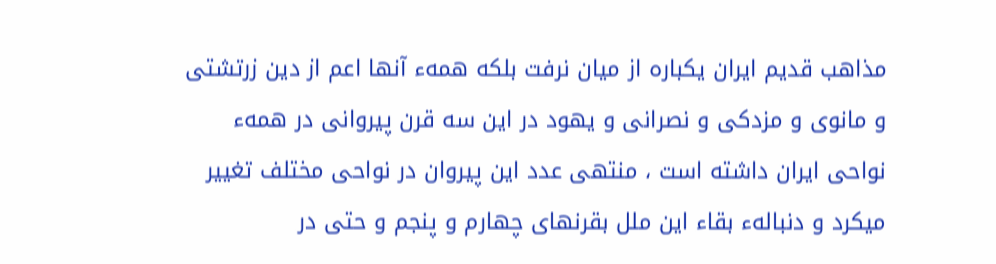مذاهب قديم ايران يكباره از ميان نرفت بلكه همهء آنها اعم از دين زرتشتى و مانوى و مزدكى و نصرانى و يهود در اين سه قرن پيروانى در همهء نواحى ايران داشته است ، منتهى عدد اين پيروان در نواحى مختلف تغيير ميكرد و دنبالهء بقاء اين ملل بقرنهاى چهارم و پنجم و حتى در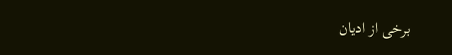برخى از اديان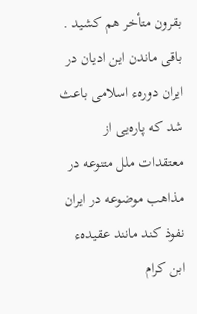بقرون متأخر هم كشيد . باقى ماندن اين اديان در ايران دورهء اسلامى باعث شد كه پاره‌يى از معتقدات ملل متنوعه در مذاهب موضوعه در ايران نفوذ كند مانند عقيدهء ابن كرام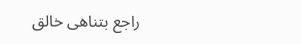راجع بتناهى خالق